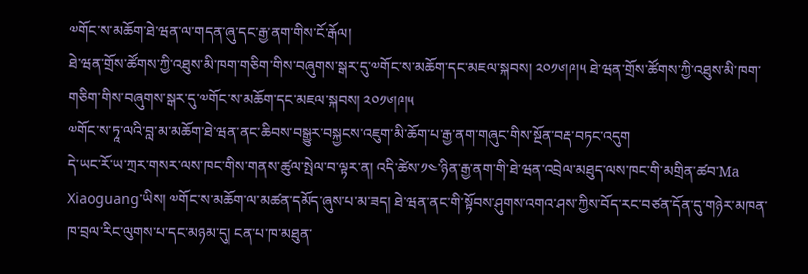༧གོང་ས་མཆོག་ཐེ་ཝན་ལ་གདན་ཞུ་དང་རྒྱ་ནག་གིས་ངོ་རྒོལ།
ཐེ་ཝན་གྲོས་ཚོགས་ཀྱི་འཐུས་མི་ཁག་གཅིག་གིས་བཞུགས་སྒར་དུ་༧གོང་ས་མཆོག་དང་མཇལ་སྐབས། ༢༠༡༦།༩།༥ ཐེ་ཝན་གྲོས་ཚོགས་ཀྱི་འཐུས་མི་ཁག་གཅིག་གིས་བཞུགས་སྒར་དུ་༧གོང་ས་མཆོག་དང་མཇལ་སྐབས། ༢༠༡༦།༩།༥
༧གོང་ས་ཏཱ་ལའི་བླ་མ་མཆོག་ཐེ་ཝན་ནང་ཆིབས་བསྒྱུར་བསྐྱངས་འཇུག་མི་ཆོག་པ་རྒྱ་ནག་གཞུང་གིས་སྔོན་བརྡ་བཏང་འདུག
དེ་ཡང་རོ་ཡ་ཀྲར་གསར་ལས་ཁང་གིས་གནས་ཚུལ་སྤེལ་བ་ལྟར་ན། འདི་ཚེས་༡༤་ཉིན་རྒྱ་ནག་གི་ཐེ་ཝན་འབྲེལ་མཐུད་ལས་ཁང་གི་མགྲིན་ཚབ་Ma Xiaoguang་ཡིས། ༧གོང་ས་མཆོག་ལ་མཚན་དམོད་ཞུས་པ་མ་ཟད། ཐེ་ཝན་ནང་གི་སྟོབས་ཤུགས་འགའ་ཤས་ཀྱིས་བོད་རང་བཙན་དོན་དུ་གཉེར་མཁན་ཁ་བྲལ་རིང་ལུགས་པ་དང་མཉམ་དུ། ངན་པ་ཁ་མཐུན་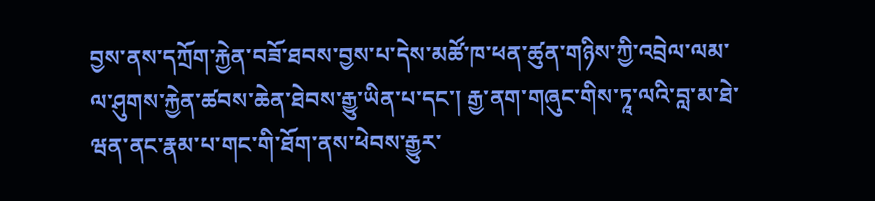བྱས་ནས་དཀྲོག་རྐྱེན་བཟོ་ཐབས་བྱས་པ་དེས་མཚོ་ཁ་ཕན་ཚུན་གཉིས་ཀྱི་འབྲེལ་ལམ་ལ་ཤུགས་རྐྱེན་ཚབས་ཆེན་ཐེབས་རྒྱུ་ཡིན་པ་དང་། རྒྱ་ནག་གཞུང་གིས་ཏཱ་ལའི་བླ་མ་ཐེ་ཝན་ནང་རྣམ་པ་གང་གི་ཐོག་ནས་ཕེབས་རྒྱུར་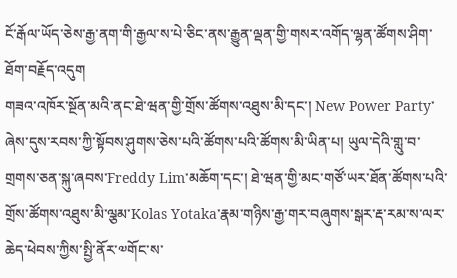ངོ་རྒོལ་ཡོད་ཅེས་རྒྱ་ནག་གི་རྒྱལ་ས་པེ་ཅིང་ནས་རྒྱུན་ལྡན་གྱི་གསར་འགོད་ལྷན་ཚོགས་ཤིག་ཐོག་བརྗོད་འདུག
གཟའ་འཁོར་སྔོན་མའི་ནང་ཐེ་ཝན་གྱི་གྲོས་ཚོགས་འཐུས་མི་དང་། New Power Party་ཞེས་དུས་རབས་ཀྱི་སྟོབས་ཤུགས་ཅེས་པའི་ཚོགས་པའི་ཚོགས་མི་ཡིན་པ། ཡུལ་དེའི་གླུ་བ་གྲགས་ཅན་སྐུ་ཞབས་Freddy Lim་མཆོག་དང་། ཐེ་ཝན་གྱི་མང་གཙོ་ཡར་ཐོན་ཚོགས་པའི་གྲོས་ཚོགས་འཐུས་མི་ལྕམ་Kolas Yotaka་རྣམ་གཉིས་རྒྱ་གར་བཞུགས་སྒར་རྡ་རམ་ས་ལར་ཆེད་ཕེབས་ཀྱིས་སྤྱི་ནོར་༧གོང་ས་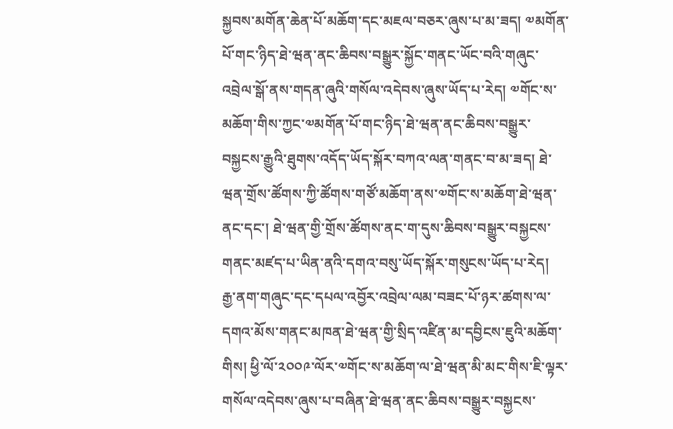སྐྱབས་མགོན་ཆེན་པོ་མཆོག་དང་མཇལ་བཅར་ཞུས་པ་མ་ཟད། ༧མགོན་པོ་གང་ཉིད་ཐེ་ཝན་ནང་ཆིབས་བསྒྱུར་སྐྱོང་གནང་ཡོང་བའི་གཞུང་འབྲེལ་སྒོ་ནས་གདན་ཞུའི་གསོལ་འདེབས་ཞུས་ཡོད་པ་རེད། ༧གོང་ས་མཆོག་གིས་ཀྱང་༧མགོན་པོ་གང་ཉིད་ཐེ་ཝན་ནང་ཆིབས་བསྒྱུར་བསྐྱངས་རྒྱུའི་ཐུགས་འདོད་ཡོད་སྐོར་བཀའ་ལན་གནང་བ་མ་ཟད། ཐེ་ཝན་གྲོས་ཚོགས་ཀྱི་ཚོགས་གཙོ་མཆོག་ནས་༧གོང་ས་མཆོག་ཐེ་ཝན་ནང་དང་། ཐེ་ཝན་གྱི་གྲོས་ཚོགས་ནང་ག་དུས་ཆིབས་བསྒྱུར་བསྐྱངས་གནང་མཛད་པ་ཡིན་ནའི་དགའ་བསུ་ཡོད་སྐོར་གསུངས་ཡོད་པ་རེད།
རྒྱ་ནག་གཞུང་དང་དཔལ་འབྱོར་འབྲེལ་ལམ་བཟང་པོ་ཉར་ཚགས་ལ་དགའ་མོས་གནང་མཁན་ཐེ་ཝན་གྱི་སྲིད་འཛིན་མ་དབྱིངས་ཇུའི་མཆོག་གིས། ཕྱི་ལོ་༢༠༠༩་ལོར་༧གོང་ས་མཆོག་ལ་ཐེ་ཝན་མི་མང་གིས་ཇི་ལྟར་གསོལ་འདེབས་ཞུས་པ་བཞིན་ཐེ་ཝན་ནང་ཆིབས་བསྒྱུར་བསྐྱངས་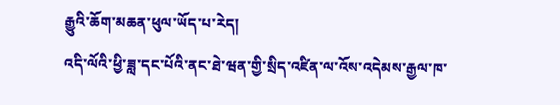རྒྱུའི་ཆོག་མཆན་ཕུལ་ཡོད་པ་རེད།
འདི་ལོའི་ཕྱི་ཟླ་དང་པོའི་ནང་ཐེ་ཝན་གྱི་སྲིད་འཛིན་ལ་འོས་འདེམས་རྒྱལ་ཁ་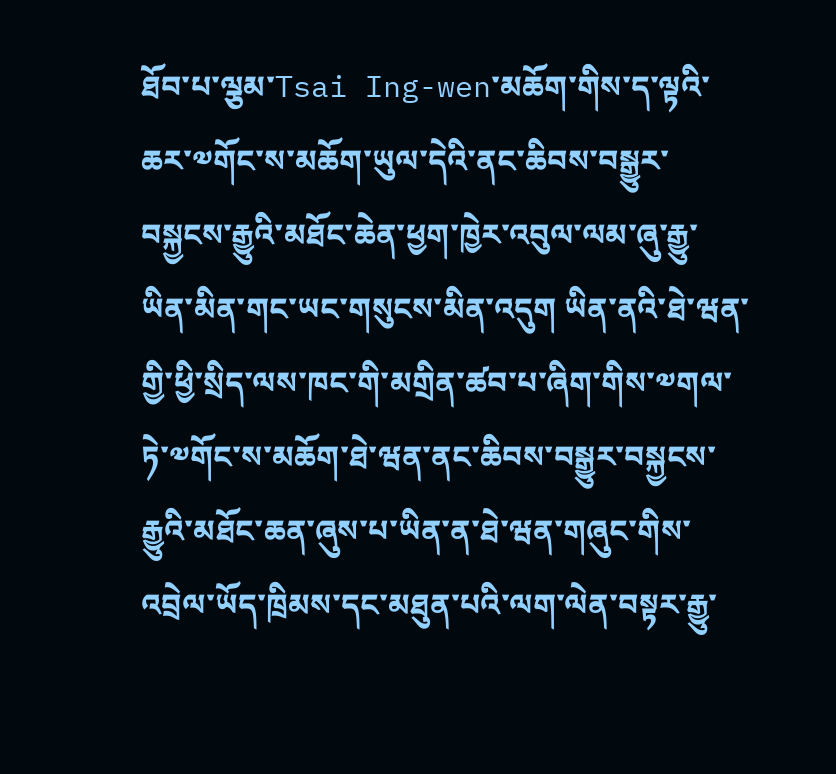ཐོབ་པ་ལྕམ་Tsai Ing-wen་མཆོག་གིས་ད་ལྟའི་ཆར་༧གོང་ས་མཆོག་ཡུལ་དེའི་ནང་ཆིབས་བསྒྱུར་བསྐྱངས་རྒྱུའི་མཐོང་ཆེན་ཕྱག་ཁྱེར་འབུལ་ལམ་ཞུ་རྒྱུ་ཡིན་མིན་གང་ཡང་གསུངས་མིན་འདུག ཡིན་ནའི་ཐེ་ཝན་གྱི་ཕྱི་སྲིད་ལས་ཁང་གི་མགྲིན་ཚབ་པ་ཞིག་གིས་༧གལ་ཏེ་༧གོང་ས་མཆོག་ཐེ་ཝན་ནང་ཆིབས་བསྒྱུར་བསྐྱངས་རྒྱུའི་མཐོང་ཆན་ཞུས་པ་ཡིན་ན་ཐེ་ཝན་གཞུང་གིས་འབྲེལ་ཡོད་ཁྲིམས་དང་མཐུན་པའི་ལག་ལེན་བསྟར་རྒྱུ་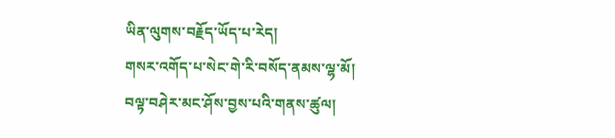ཡིན་ལུགས་བརྗོད་ཡོད་པ་རེད།
གསར་འགོད་པ་སེང་གེ་རི་བསོད་ནམས་ལྷ་མོ།
བལྟ་བཤེར་མང་ཤོས་བྱས་པའི་གནས་ཚུལ།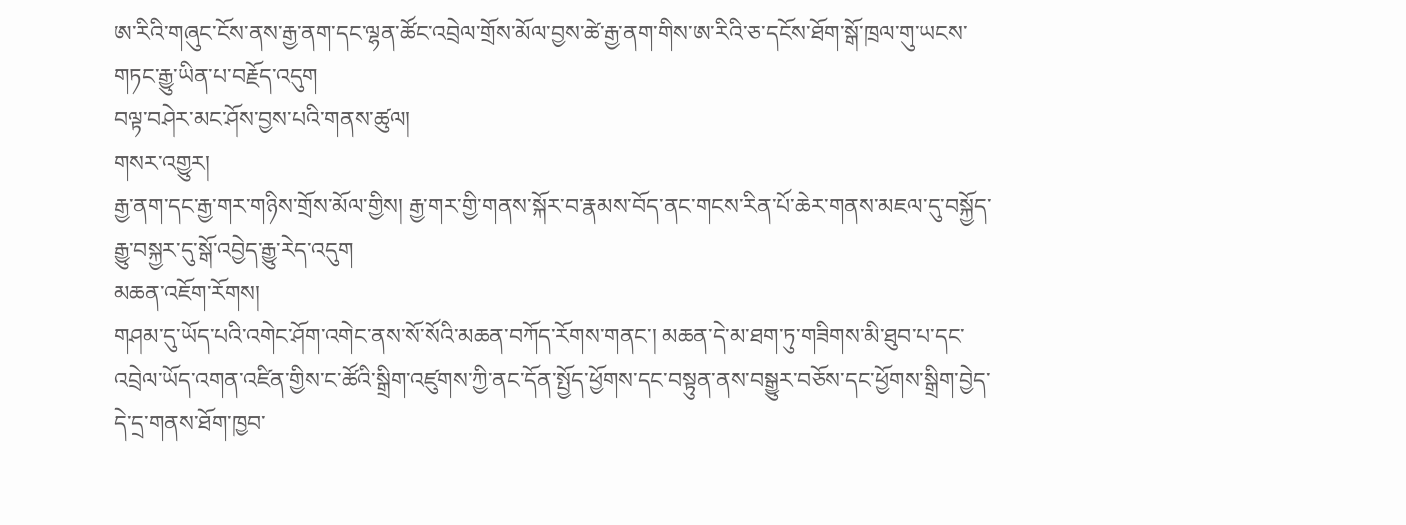ཨ་རིའི་གཞུང་ངོས་ནས་རྒྱ་ནག་དང་ལྷན་ཚོང་འབྲེལ་གྲོས་མོལ་བྱས་ཚེ་རྒྱ་ནག་གིས་ཨ་རིའི་ཅ་དངོས་ཐོག་སྒོ་ཁྲལ་གུ་ཡངས་གཏང་རྒྱུ་ཡིན་པ་བརྗོད་འདུག
བལྟ་བཤེར་མང་ཤོས་བྱས་པའི་གནས་ཚུལ།
གསར་འགྱུར།
རྒྱ་ནག་དང་རྒྱ་གར་གཉིས་གྲོས་མོལ་གྱིས། རྒྱ་གར་གྱི་གནས་སྐོར་བ་རྣམས་བོད་ནང་གངས་རིན་པོ་ཆེར་གནས་མཇལ་དུ་བསྐྱོད་རྒྱུ་བསྐྱར་དུ་སྒོ་འབྱེད་རྒྱུ་རེད་འདུག
མཆན་འཇོག་རོགས།
གཤམ་དུ་ཡོད་པའི་འགེང་ཤོག་འགེང་ནས་སོ་སོའི་མཆན་བཀོད་རོགས་གནང་། མཆན་དེ་མ་ཐག་ཏུ་གཟིགས་མི་ཐུབ་པ་དང་འབྲེལ་ཡོད་འགན་འཛིན་གྱིས་ང་ཚོའི་སྒྲིག་འཛུགས་ཀྱི་ནང་དོན་སྤྱོད་ཕྱོགས་དང་བསྟུན་ནས་བསྒྱུར་བཅོས་དང་ཕྱོགས་སྒྲིག་བྱེད་དེ་དྲ་གནས་ཐོག་ཁྱབ་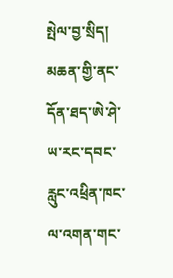སྤེལ་བྱ་སྲིད། མཆན་གྱི་ནང་དོན་ཐད་ཨེ་ཤེ་ཡ་རང་དབང་རླུང་འཕྲིན་ཁང་ལ་འགན་གང་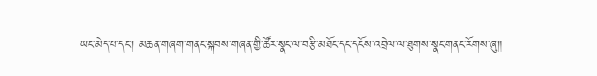ཡང་མེད་པ་དང་། མཆན་གཞག་གནང་སྐབས་གཞན་གྱི་ཚོར་སྣང་ལ་བརྩི་མཐོང་དང་དངོས་འབྲེལ་ལ་ཐུགས་སྣང་གནང་རོགས་ཞུ༎